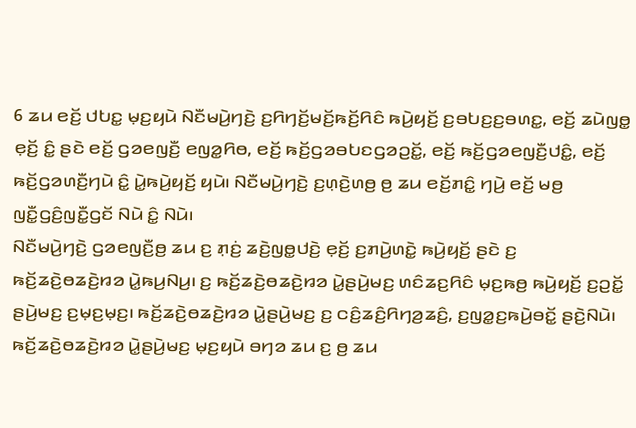6 ꤘꤣ ꤕꤢꤩ꤬ ꤓꤝꤢ꤭ ꤗ꤫ꤢ꤬ꤟꤣꤧ ꤡꤢꤪꤗꤣꤧ꤬ꤚꤢꤧ꤬ ꤢ꤬ꤖꤚꤢꤩ꤬ꤗꤢꤩ꤬ꤒꤢꤩ꤬ꤖꤢꤨ ꤒꤣꤧ꤬ꤟꤢꤩ꤬ ꤢ꤬ꤋꤝꤢ꤬ꤢ꤬ꤋꤛꤢ꤭, ꤕꤢꤩ꤬ ꤘꤣꤧꤜꤥ꤭ ꤕ꤫ꤢꤩ꤬ ꤢꤨ꤭ ꤔꤢꤧ ꤕꤢꤩ꤬ ꤞꤤꤕꤜꤢꤪ꤬ ꤕꤜꤤ꤭ꤖꤥ, ꤕꤢꤩ꤬ ꤒꤢꤩ꤬ꤞꤤꤋꤝꤢꤞꤤꤑꤢꤩ꤭, ꤕꤢꤩ꤬ ꤒꤢꤩ꤬ꤞꤤꤕꤜꤢꤪ꤬ꤓꤢꤨ꤭, ꤕꤢꤩ꤬ ꤒꤢꤩ꤬ꤞꤤꤛꤢꤪ꤬ꤚꤣꤧ ꤢꤨ꤭ ꤣꤧ꤭ꤒꤣꤧ꤬ꤟꤢꤩ꤬ ꤟꤣꤧ꤯ ꤡꤢꤪꤗꤣꤧ꤬ꤚꤢꤧ꤬ ꤢ꤬ꤛ꤫ꤢꤧ꤬ꤛꤥ꤬ ꤥ꤬ ꤘꤣ ꤕꤢꤩ꤬ꤊꤢꤨ꤭ ꤚꤣꤧ꤬ ꤕꤢꤩ꤬ ꤗꤥ꤬ ꤜꤢꤪ꤭ꤞꤢꤨ꤬ꤜꤢꤪ꤭ꤞꤢꤩ ꤡꤣꤧ ꤢꤨ꤭ ꤡꤣꤧ꤯
ꤡꤢꤪꤗꤣꤧ꤬ꤚꤢꤧ꤬ ꤞꤤꤕꤜꤢꤪ꤬ꤥ꤬ ꤘꤣ ꤢ꤬ ꤊ꤫ꤢꤦ꤬ ꤘꤢꤧ꤬ꤜꤥ꤭ꤓꤢꤧ꤬ ꤕ꤫ꤢꤩ꤬ ꤢ꤬ꤊꤣꤧ꤬ꤛꤢꤧ꤭ ꤒꤣꤧ꤬ꤟꤢꤩ꤬ ꤔꤢꤧ ꤢ꤬ ꤒꤢꤩ꤬ꤘꤢꤧ꤬ꤥꤘꤢꤧ꤬ꤙꤤ ꤣꤧ꤭ꤒꤣ꤬ꤡꤣ꤬꤯ ꤢ꤬ ꤒꤢꤩ꤬ꤘꤢꤧ꤬ꤥꤘꤢꤧ꤬ꤙꤤ ꤣꤧ꤭ꤔꤣꤧ꤬ꤗꤢ꤬ ꤛꤢꤨꤘꤢ꤬ꤖꤢꤨ ꤗ꤫ꤢ꤬ꤒꤥ꤬ ꤒꤣꤧ꤬ꤟꤢꤩ꤬ ꤢ꤬ꤑꤢꤩ꤭ ꤔꤣꤧ꤬ꤗꤢ꤬ ꤢ꤬ꤗ꤫ꤢ꤬ꤗ꤫ꤢ꤬꤯ ꤒꤢꤩ꤬ꤘꤢꤧ꤬ꤥꤘꤢꤧ꤬ꤙꤤ ꤣꤧ꤭ꤔꤣꤧ꤬ꤗꤢ꤬ ꤢ꤬ ꤍꤢꤨ꤬ꤘꤢꤨ꤬ꤖꤚꤤ꤬ꤘꤢꤨ꤬, ꤢ꤬ꤜꤤ꤭ꤢ꤬ꤒꤣꤧ꤬ꤋꤢꤩ꤭ ꤔꤢꤧ꤬ꤡꤣꤧ꤯ ꤒꤢꤩ꤬ꤘꤢꤧ꤬ꤥꤘꤢꤧ꤬ꤙꤤ ꤣꤧ꤭ꤔꤣꤧ꤬ꤗꤢ꤬ ꤗ꤫ꤢ꤬ꤟꤣꤧ ꤋꤚꤤ ꤘꤣ ꤢ꤬ ꤥ꤬ ꤘꤣ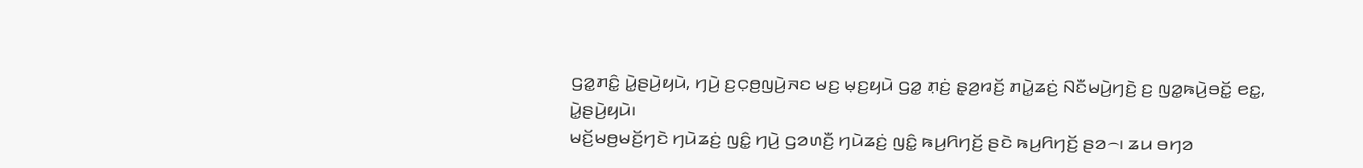ꤞꤤ꤭ꤊꤢꤨ꤭ ꤣꤧ꤭ꤔꤣꤧ꤬ꤟꤣꤧ, ꤚꤣꤧ꤬ ꤢ꤬ꤍ꤫ꤥ꤬ꤜꤣꤧ꤬ꤏꤢ ꤗꤢ꤬ ꤗ꤫ꤢ꤬ꤟꤣꤧ ꤞꤤ꤭ ꤊ꤫ꤢꤦ꤬ ꤔ꤫ꤤ꤬ꤙꤢꤩ꤬ ꤊꤣꤧ꤭ꤘꤢꤦ꤬ ꤡꤢꤪꤗꤣꤧ꤬ꤚꤢꤧ꤬ ꤢ꤬ ꤜꤤ꤭ꤒꤣꤧ꤬ꤋꤢꤩ꤭ ꤕꤢ꤭, ꤣꤧ꤭ꤔꤣꤧ꤬ꤟꤣꤧ꤯
ꤗꤢꤩ꤬ꤗꤥ꤬ꤗꤢꤩ꤬ꤚꤢꤧ ꤚꤣꤧꤘꤢꤦ꤬ ꤜꤢꤨ꤭ ꤚꤣꤧ꤬ ꤞꤤꤛꤢꤪ꤬ ꤚꤣꤧꤘꤢꤦ꤬ ꤜꤢꤨ꤭ ꤒꤣ꤬ꤖꤚꤢꤩ꤬ ꤔꤢꤧ ꤒꤣ꤬ꤖꤚꤢꤩ꤬ ꤔꤤ꤮꤯ ꤘꤣ ꤋꤚꤤ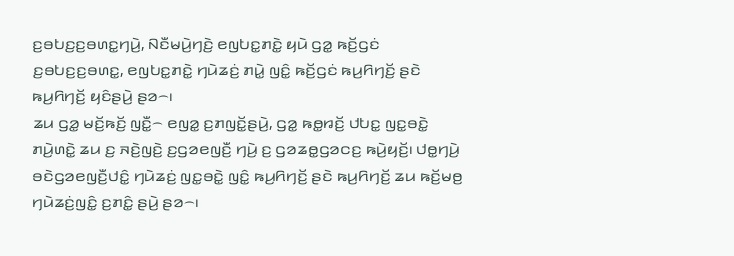ꤢ꤬ꤋꤝꤢ꤬ꤢ꤬ꤋꤛꤢ꤭ꤚꤣꤧ꤬, ꤡꤢꤪꤗꤣꤧ꤬ꤚꤢꤧ꤬ ꤕꤜꤝꤢ꤭ꤊꤢꤧ꤭ ꤟꤣꤧ ꤞꤤ꤭ ꤒꤢꤩ꤬ꤞꤢꤦ ꤢ꤬ꤋꤝꤢ꤬ꤢ꤬ꤋꤛꤢ꤭, ꤕꤜꤝꤢ꤭ꤊꤢꤧ꤭ ꤚꤣꤧꤘꤢꤦ꤬ ꤊꤣꤧ꤭ ꤜꤢꤨ꤭ ꤒꤢꤩ꤬ꤞꤢꤦ ꤒꤣ꤬ꤖꤚꤢꤩ꤬ ꤔꤢꤧ ꤒꤣ꤬ꤖꤚꤢꤩ꤬ ꤟꤢꤨꤔꤣꤧ꤬ ꤔꤤ꤮꤯
ꤘꤣ ꤞꤤ꤭ ꤗꤢꤩ꤬ꤒꤢꤩ꤬ ꤜꤢꤪ꤭꤮ ꤕꤜꤤ꤭ ꤢ꤬ꤊꤜꤢꤩ꤭ꤔꤣꤧ꤬, ꤞꤤ꤭ ꤒꤥ꤭ꤙꤢꤩ꤬ ꤓꤝꤢ꤭ ꤜꤢ꤭ꤋꤢꤧ꤭ ꤊꤣꤧ꤬ꤛꤢꤧ꤭ ꤘꤣ ꤢ꤬ ꤏꤢꤧ꤬ꤜꤢꤧ꤬ ꤢ꤬ꤞꤤꤕꤜꤢꤪ꤬ ꤚꤣꤧ꤬ ꤢ꤬ ꤞꤤꤘꤥ꤭ꤞꤤꤍꤢ꤬ ꤒꤣꤧ꤬ꤟꤢꤩ꤬꤯ ꤓꤥ꤭ꤚꤣꤧ꤬ ꤋꤢꤧꤞꤤꤕꤜꤢꤪ꤬ꤓꤢꤨ꤭ ꤚꤣꤧꤘꤢꤦ꤬ ꤜꤢ꤭ꤋꤢꤧ꤭ ꤜꤢꤨ꤭ ꤒꤣ꤬ꤖꤚꤢꤩ꤬ ꤔꤢꤧ ꤒꤣ꤬ꤖꤚꤢꤩ꤬ ꤘꤣ ꤒꤢꤩ꤬ꤗꤥ꤬ ꤚꤣꤧꤘꤢꤦ꤬ꤜꤢꤨ꤭ ꤢ꤬ꤊꤢꤨ꤭ ꤔꤣꤧ꤬ ꤔꤤ꤮꤯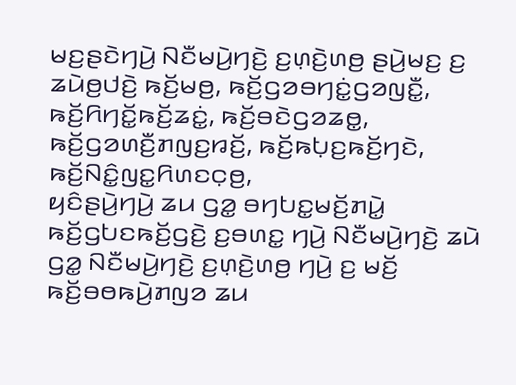ꤗꤢ꤬ꤔꤢꤧꤚꤣꤧ꤬ ꤡꤢꤪꤗꤣꤧ꤬ꤚꤢꤧ꤬ ꤢ꤬ꤛ꤫ꤢꤧ꤬ꤛꤥ꤬ ꤔꤣꤧ꤬ꤗꤢ꤬ ꤢ꤬ ꤘꤣꤧꤥ꤬ꤓꤢꤧ꤬ ꤒꤢꤩ꤬ꤗꤥ꤬, ꤒꤢꤩ꤬ꤞꤤꤋꤚꤢꤦ꤭ꤞꤤꤜꤢꤪ꤭, ꤒꤢꤩ꤬ꤖꤚꤢꤩ꤭ꤒꤢꤩ꤬ꤘꤢꤦ꤭, ꤒꤢꤩ꤬ꤋꤢꤧꤞꤤꤘꤥ꤭, ꤒꤢꤩ꤬ꤞꤤꤛꤢꤪ꤬ꤊꤜꤢ꤬ꤙꤢꤩ꤬, ꤒꤢꤩ꤬ꤒꤝ꤫ꤢ꤬ꤒꤢꤩ꤬ꤚꤢꤧ, ꤒꤢꤩ꤬ꤡꤢꤨ꤭ꤜꤢ꤭ꤖꤛꤢꤍ꤫ꤥ꤬,
ꤟꤢꤨꤔꤣꤧ꤬ꤚꤣꤧ꤬ ꤘꤣ ꤞꤤ꤭ ꤋꤚꤝꤢ꤭ꤗꤢꤩ꤬ꤊꤣꤧ꤭ ꤒꤢꤩ꤬ꤞꤝꤢꤒꤢꤩ꤬ꤞꤢꤧ꤬ ꤢ꤬ꤋꤛꤢ꤭ ꤚꤣꤧ꤬ ꤡꤢꤪꤗꤣꤧ꤬ꤚꤢꤧ꤬ ꤘꤣꤧ ꤞꤤ꤭ ꤡꤢꤪꤗꤣꤧ꤬ꤚꤢꤧ꤬ ꤢ꤬ꤛ꤫ꤢꤧ꤬ꤛꤥ꤬ ꤚꤣꤧ꤬ ꤢ꤬ ꤗꤢꤩ꤬ ꤒꤢꤩ꤬ꤋꤥꤒꤣꤧ꤬ꤊꤜꤤ ꤘꤣ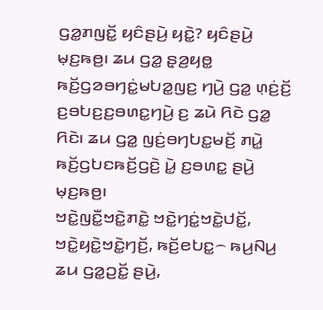ꤞꤤ꤭ꤊꤜꤢꤩ꤭ ꤟꤢꤨꤔꤣꤧ꤬ ꤟꤢꤧ꤭? ꤟꤢꤨꤔꤣꤧ꤬ ꤗ꤫ꤢ꤬ꤒꤥ꤬꤯ ꤘꤣ ꤞꤤ꤭ ꤔ꤫ꤤ꤬ꤟꤥ꤭ ꤒꤢꤩ꤬ꤞꤤꤋꤚꤢꤦ꤭ꤗꤝꤤ꤭ꤜꤢ꤬ ꤚꤣꤧ꤬ ꤞꤤ꤭ ꤛ꤫ꤢꤦ꤬ꤢꤩ꤬ ꤢ꤬ꤋꤝꤢ꤬ꤢ꤬ꤋꤛꤢ꤭ꤚꤣꤧ꤬ ꤢ꤬ ꤘꤣꤧ ꤖꤢꤧ ꤞꤤ꤭ ꤖꤢꤧ꤯ ꤘꤣ ꤞꤤ꤭ ꤜꤢꤦ꤬ꤋꤚꤝꤢ꤭ꤗꤢꤩ꤬ ꤊꤣꤧ꤭ ꤒꤢꤩ꤬ꤞꤝꤢꤒꤢꤩ꤬ꤞꤢꤧ꤬ ꤣꤧ꤭ ꤢ꤬ꤋꤛꤢ꤭ ꤔꤣꤧ꤬ ꤗ꤫ꤢ꤬ꤒꤥ꤬꤯
ꤠꤢꤧ꤭ꤜꤢꤪ꤭ꤠꤢꤧ꤭ꤊꤢꤧ꤭ ꤠꤢꤧ꤭ꤚꤢꤦ꤭ꤠꤢꤧ꤭ꤓꤢꤩ꤭, ꤠꤢꤧ꤭ꤟꤢꤧ꤭ꤠꤢꤧ꤭ꤚꤢꤩ꤬, ꤒꤢꤩ꤬ꤕꤝꤢ꤭꤮ ꤒꤣ꤬ꤡꤣ꤬ ꤘꤣ ꤞꤤ꤭ꤑꤢꤩ꤭ ꤔꤣꤧ꤬,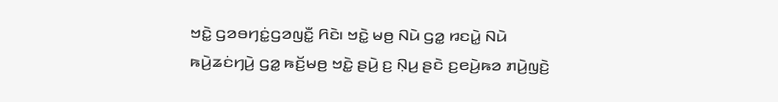ꤠꤢꤧ꤭ ꤞꤤꤋꤚꤢꤦ꤭ꤞꤤꤜꤢꤪ꤭ ꤖꤢꤧ꤯ ꤠꤢꤧ꤭ ꤗꤥ꤬ ꤡꤣꤧ ꤞꤤ꤭ ꤙꤢꤣꤧ꤭ ꤡꤣꤧ ꤒꤣꤧ꤬ꤘꤢꤦꤚꤣꤧ꤬ ꤞꤤ꤭ ꤒꤢꤩ꤬ꤗꤥ꤬ ꤠꤢꤧ꤭ ꤔꤣꤧ꤬ ꤢ꤬ ꤡ꤫ꤣ꤬ ꤔꤢꤧ ꤢ꤬ꤕꤣꤧ꤬ꤒꤤ ꤊꤣꤧ꤬ꤜꤢꤧ꤬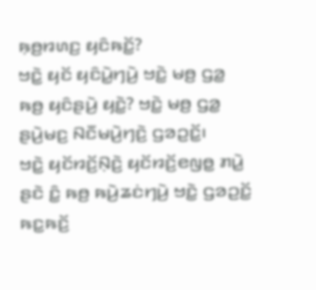ꤒ꤫ꤥ꤬ꤙꤛꤢ꤬ ꤟꤢꤨꤒꤢꤩ꤭?
ꤠꤢꤧ꤭ ꤟꤢꤩ ꤟꤢꤨꤣꤧ꤭ꤚꤣꤧ꤬ ꤠꤢꤧ꤭ ꤗꤥ꤬ ꤞꤤ꤭ ꤒꤥ꤬ ꤟꤢꤨꤔꤣꤧ꤬ ꤟꤢꤧ꤭? ꤠꤢꤧ꤭ ꤗꤥ꤬ ꤞꤤ꤭ ꤔꤣꤧ꤬ꤗꤢ꤬ ꤡꤢꤪꤗꤣꤧ꤬ꤚꤢꤧ꤬ ꤞꤤꤑꤢꤩ꤭꤯
ꤠꤢꤧ꤭ ꤟꤢꤩꤙꤢꤩ꤬ꤡ꤫ꤢꤧ꤬ ꤟꤢꤩꤙꤢꤩ꤬ꤕꤜꤥ꤭ ꤊꤣꤧ꤭ ꤔꤢꤧ ꤢꤨ꤭ ꤒꤥ꤬ ꤒꤣꤧ꤬ꤘꤢꤦꤚꤣꤧ꤬ ꤠꤢꤧ꤭ ꤞꤤꤑꤢꤩ꤭ ꤒꤢ꤭ꤒꤢꤩ꤬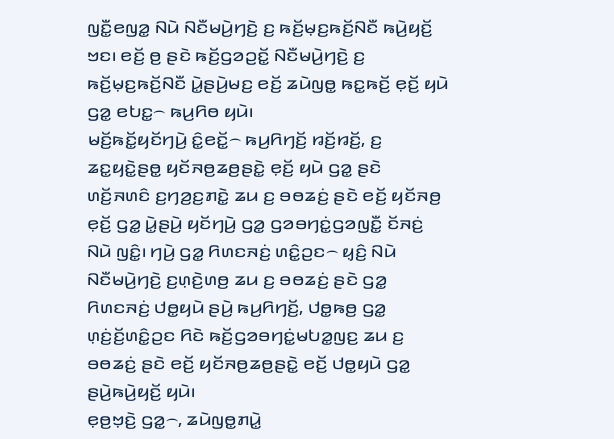ꤜꤢꤪ꤭ꤕꤜꤤ꤭ ꤡꤣꤧ ꤡꤢꤪꤗꤣꤧ꤬ꤚꤢꤧ꤬ ꤢ꤬ ꤒꤢꤩ꤬ꤗ꤫ꤢ꤬ꤒꤢꤩ꤬ꤡꤢꤪ ꤒꤣꤧ꤬ꤟꤢꤩ꤬ ꤠꤢ꤯ ꤕꤢꤩ꤬ ꤥ꤬ ꤔꤢꤧ ꤒꤢꤩ꤬ꤞꤤꤑꤢꤩ꤭ ꤡꤢꤪꤗꤣꤧ꤬ꤚꤢꤧ꤬ ꤢ꤬ ꤒꤢꤩ꤬ꤗ꤫ꤢ꤬ꤒꤢꤩ꤬ꤡꤢꤪ ꤣꤧ꤭ꤔꤣꤧ꤬ꤗꤢ꤬ ꤕꤢꤩ꤬ ꤘꤣꤧꤜꤥ꤭ ꤒꤢ꤭ꤒꤢꤩ꤬ ꤕ꤫ꤢꤩ꤬ ꤟꤣꤧ ꤞꤤ꤭ ꤕꤝꤢ꤭꤮ ꤒꤣ꤬ꤖꤥ ꤟꤣꤧ꤯
ꤗꤢꤩ꤬ꤒꤢꤩ꤭ꤟꤢꤩꤚꤣꤧ꤬ ꤢꤨ꤭ꤕꤢꤩ꤭꤮ ꤒꤣ꤬ꤖꤚꤢꤩ꤬ ꤙꤢꤩ꤬ꤙꤢꤩ꤬, ꤢ꤬ ꤘꤢ꤭ꤟꤢꤧ꤭ꤔꤥ꤭ ꤟꤢꤩꤏꤥ꤬ꤘꤥ꤬ꤔꤢꤧ꤭ ꤕ꤫ꤢꤩ꤬ ꤟꤣꤧ ꤞꤤ꤭ ꤔꤢꤧ ꤛꤢꤩ꤬ꤏꤛꤢꤨ ꤢ꤬ꤚꤤ꤬ꤢ꤬ꤊꤢꤧ꤭ ꤘꤣ ꤢ꤬ ꤋꤥꤘꤢꤦ꤬ ꤔꤢꤧ ꤕꤢꤩ꤬ ꤟꤢꤩꤏꤥ꤬ ꤕ꤫ꤢꤩ꤬ ꤞꤤ꤭ ꤣꤧ꤭ꤔꤣꤧ꤬ ꤟꤢꤩꤚꤣꤧ꤬ ꤞꤤ꤭ ꤞꤤꤋꤚꤢꤦ꤭ꤞꤤꤜꤢꤪ꤭ ꤢꤩꤏꤢꤦ꤬ ꤡꤣꤧ ꤜꤢꤨ꤭꤯ ꤚꤣꤧ꤬ ꤞꤤ꤭ ꤖꤛꤢꤏꤢꤦ꤬ ꤛꤢꤨ꤭ꤑꤢ꤮ ꤟ꤫ꤢꤨ꤬ ꤡꤣꤧ ꤡꤢꤪꤗꤣꤧ꤬ꤚꤢꤧ꤬ ꤢ꤬ꤛ꤫ꤢꤧ꤬ꤛꤥ꤬ ꤘꤣ ꤢ꤬ ꤋꤥꤘꤢꤦ꤬ ꤔꤢꤧ ꤞꤤ꤭ ꤖꤛꤢꤏꤢꤦ꤬ ꤓꤥ꤭ꤟꤣꤧ ꤔꤣꤧ꤬ ꤒꤣ꤬ꤖꤚꤢꤩ꤬, ꤓꤥ꤭ꤒꤥ꤬ ꤞꤤ꤭ ꤛ꤫ꤢꤦ꤬ꤢꤩ꤬ꤛꤢꤨ꤭ꤑꤢ ꤖꤢꤧ ꤒꤢꤩ꤬ꤞꤤꤋꤚꤢꤦ꤭ꤗꤝꤤ꤭ꤜꤢ꤬ ꤘꤣ ꤢ꤬ ꤋꤥꤘꤢꤦ꤬ ꤔꤢꤧ ꤕꤢꤩ꤬ ꤟꤢꤩꤏꤥ꤬ꤘꤥ꤬ꤔꤢꤧ꤭ ꤕꤢꤩ꤬ ꤓꤥ꤭ꤟꤣꤧ ꤞꤤ꤭ ꤔꤣꤧ꤬ꤒꤣꤧ꤬ꤟꤢꤩ꤬ ꤟꤣꤧ꤯
ꤕ꤫ꤥ꤬ꤠ꤫ꤢꤧ꤬ ꤞꤤ꤭꤮, ꤘꤣꤧꤜꤥ꤭ꤊꤣꤧ꤭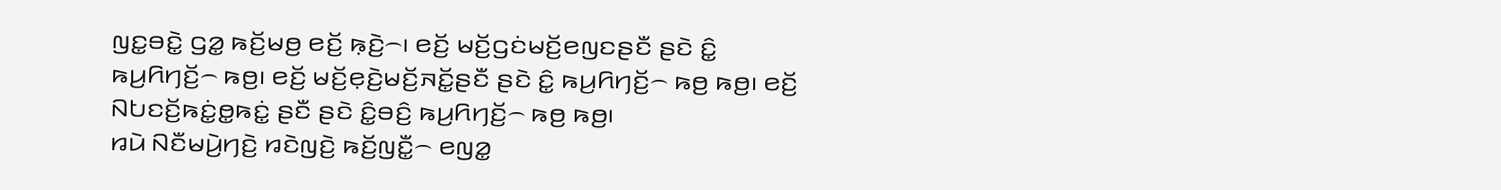ꤜꤢ꤭ꤋꤢꤧ꤭ ꤞꤤ꤭ ꤒꤢꤩ꤬ꤗꤥ꤬ ꤕꤢꤩ꤬ ꤒ꤫ꤢꤧ꤬꤮꤯ ꤕꤢꤩ꤬ ꤗꤢꤩ꤬ꤞꤢꤦꤗꤢꤩ꤬ꤕꤜꤢꤔꤢꤪ ꤔꤢꤧ ꤢꤨ꤭ ꤒꤣ꤬ꤖꤚꤢꤩ꤬꤮ ꤒꤥ꤬꤯ ꤕꤢꤩ꤬ ꤗꤢꤩ꤬ꤕ꤫ꤢꤧ꤬ꤗꤢꤩ꤬ꤏꤢꤩ꤭ꤔꤢꤪ ꤔꤢꤧ ꤢꤨ꤭ ꤒꤣ꤬ꤖꤚꤢꤩ꤬꤮ ꤒꤥ꤬ ꤒꤥ꤬꤯ ꤕꤢꤩ꤬ ꤡꤝꤢꤢꤩ꤬ꤒꤢꤦ꤭ꤥ꤭ꤒꤢꤦ꤭ ꤔꤢꤪ ꤔꤢꤧ ꤢꤨ꤭ꤋꤢꤨ꤬ ꤒꤣ꤬ꤖꤚꤢꤩ꤬꤮ ꤒꤥ꤬ ꤒꤥ꤬꤯
ꤙꤣꤧ ꤡꤢꤪꤗꤣꤧ꤬ꤚꤢꤧ꤬ ꤙꤢꤧꤜꤢꤧ꤬ ꤒꤢꤩ꤬ꤜꤢꤪ꤭꤮ ꤕꤜꤤ꤭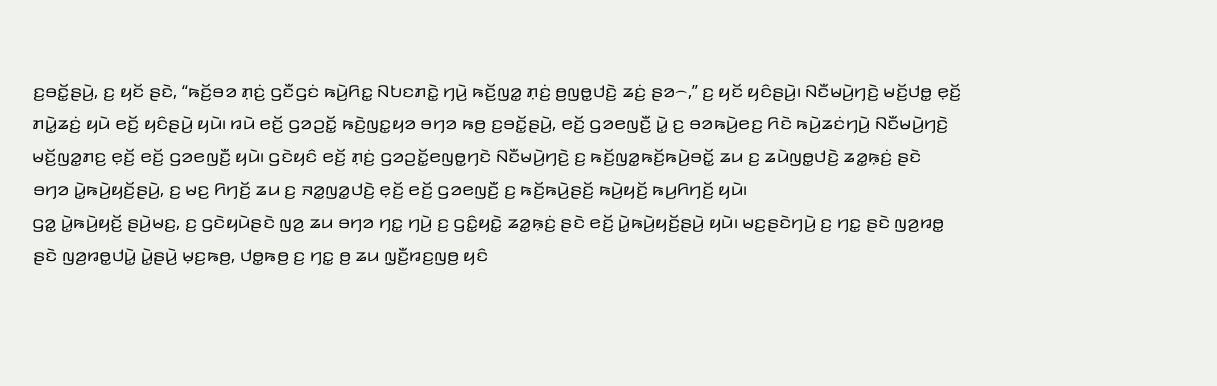ꤢ꤬ꤋꤢꤩ꤭ꤔꤣꤧ꤬, ꤢ꤬ ꤟꤢꤩ ꤔꤢꤧ, “ꤒꤢꤩ꤬ꤋꤤ ꤊ꤫ꤢꤦ꤬ ꤞꤢꤪꤞꤢꤦ ꤒꤣꤧ꤬ꤖꤢ꤭ ꤡꤝꤢꤊꤢꤧ꤭ ꤚꤣꤧ꤬ ꤒꤢꤩ꤬ꤜꤤ꤭ ꤊ꤫ꤢꤦ꤬ ꤥ꤬ꤜꤥ꤭ꤓꤢꤧ꤬ ꤘꤢꤦ꤬ ꤔꤤ꤮,” ꤢ꤬ ꤟꤢꤩ ꤟꤢꤨꤔꤣꤧ꤬꤯ ꤡꤢꤪꤗꤣꤧ꤬ꤚꤢꤧ꤬ ꤗꤢꤩ꤬ꤓꤥ꤭ ꤕ꤫ꤢꤩ꤬ ꤊꤣꤧ꤭ꤘꤢꤦ꤬ ꤟꤣꤧ ꤕꤢꤩ꤬ ꤟꤢꤨꤔꤣꤧ꤬ ꤟꤣꤧ꤯ ꤙꤣꤧ ꤕꤢꤩ꤬ ꤞꤤꤑꤢꤩ꤭ ꤒꤢꤧ꤬ꤜꤢ꤭ꤟꤤ ꤋꤚꤤ ꤒꤥ꤬ ꤢ꤬ꤋꤢꤩ꤭ꤔꤣꤧ꤬, ꤕꤢꤩ꤬ ꤞꤤꤕꤜꤢꤪ꤬ ꤣꤧ꤭ ꤢ꤬ ꤋꤤꤒꤣꤧ꤬ꤕꤢ꤬ ꤖꤢꤧ ꤒꤣꤧ꤬ꤘꤢꤦꤚꤣꤧ꤬ ꤡꤢꤪꤗꤣꤧ꤬ꤚꤢꤧ꤬ ꤗꤢꤩ꤬ꤜꤤ꤭ꤊꤢ꤬ ꤕ꤫ꤢꤩ꤬ ꤕꤢꤩ꤬ ꤞꤤꤕꤜꤢꤪ꤬ ꤟꤣꤧ꤯ ꤞꤢꤧꤟꤢꤨ ꤕꤢꤩ꤬ ꤊ꤫ꤢꤦ꤬ ꤞꤤꤑꤢꤩ꤭ꤕꤜꤥ꤭ꤚꤢꤧ ꤡꤢꤪꤗꤣꤧ꤬ꤚꤢꤧ꤬ ꤢ꤬ ꤒꤢꤩ꤬ꤜꤤ꤭ꤒꤢꤩ꤬ꤒꤣꤧ꤬ꤋꤢꤩ꤭ ꤘꤣ ꤢ꤬ ꤘꤣꤧꤜꤥ꤭ꤓꤢꤧ꤬ ꤘꤤ꤭ꤒ꤫ꤢꤦ꤬ ꤔꤢꤧ ꤋꤚꤤ ꤣꤧ꤭ꤒꤣꤧ꤬ꤟꤢꤩ꤬ꤔꤣꤧ꤬, ꤢ꤬ ꤗꤢ꤬ ꤖꤚꤢꤩ꤬ ꤘꤣ ꤢ꤬ ꤏꤤ꤭ꤜꤤ꤭ꤓꤢꤧ꤬ ꤕ꤫ꤢꤩ꤬ ꤕꤢꤩ꤬ ꤞꤤꤕꤜꤢꤪ꤬ ꤢ꤬ ꤒꤢꤩ꤬ꤒꤣꤧ꤬ꤔꤢꤩ꤬ ꤒꤣꤧ꤬ꤟꤢꤩ꤬ ꤒꤣ꤬ꤖꤚꤢꤩ꤬ ꤟꤣꤧ꤯
ꤞꤤ꤭ ꤣꤧ꤭ꤒꤣꤧ꤬ꤟꤢꤩ꤬ ꤔꤣꤧ꤬ꤗꤢ꤬, ꤢ꤬ ꤞꤢꤧꤟꤣꤧꤔꤢꤧ ꤜꤤ꤬ ꤘꤣ ꤋꤚꤤ ꤚꤢ꤭ ꤚꤣꤧ꤬ ꤢ꤬ ꤞꤢꤨ꤭ꤟꤢꤧ꤭ ꤘꤤ꤭ꤒ꤫ꤢꤦ꤬ ꤔꤢꤧ ꤕꤢꤩ꤬ ꤣꤧ꤭ꤒꤣꤧ꤬ꤟꤢꤩ꤬ꤔꤣꤧ꤬ ꤟꤣꤧ꤯ ꤗꤢ꤬ꤔꤢꤧꤚꤣꤧ꤬ ꤢ꤬ ꤚꤢ꤭ ꤔꤢꤧ ꤜꤤ꤬ꤙꤥ꤭ ꤔꤢꤧ ꤜꤤ꤬ꤙꤥ꤭ꤓꤣꤧ꤭ ꤣꤧ꤭ꤔꤣꤧ꤬ ꤗ꤫ꤢ꤬ꤒꤥ꤬, ꤓꤥ꤭ꤒꤥ꤬ ꤢ꤬ ꤚꤢ꤭ ꤥ꤬ ꤘꤣ ꤜ꤫ꤢꤪ꤬ꤙꤢ꤬ꤜꤥ꤬ ꤟꤢꤨ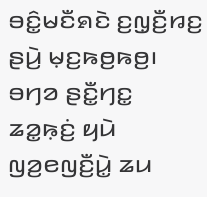ꤋꤢꤨ꤭ꤗꤢꤪꤎꤢꤧ ꤢ꤬ꤜ꤫ꤢꤪ꤬ꤙꤢ꤬ ꤔꤣꤧ꤬ ꤗ꤫ꤢ꤬ꤒꤥ꤬ꤒꤥ꤬꤯ ꤋꤚꤤ ꤔꤢꤪ꤭ꤚꤢ꤭ ꤘꤤ꤭ꤒ꤫ꤢꤦ꤬ ꤟꤣꤧ ꤜꤤ꤬ꤕꤜꤢꤪ꤬ꤣꤧ꤭ ꤘꤣ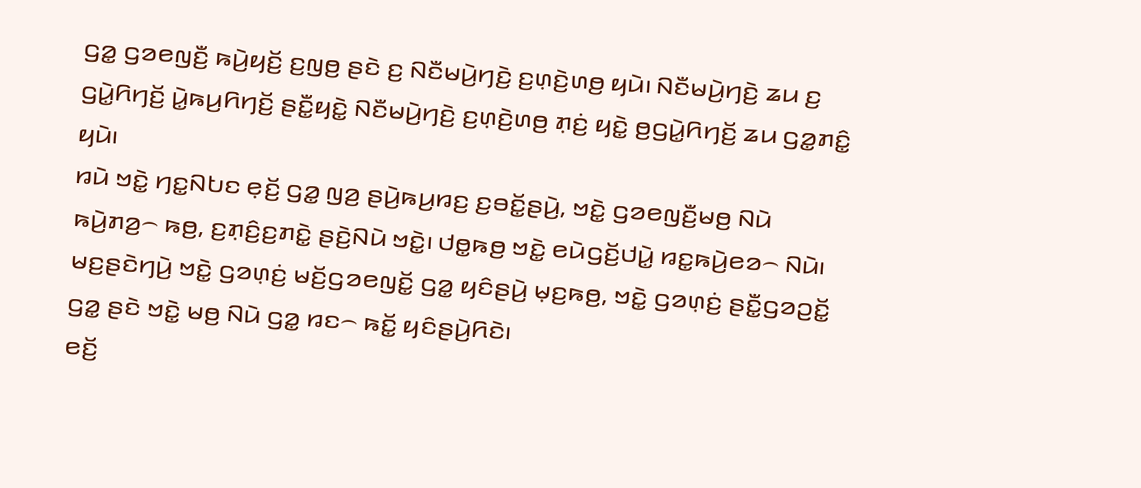ꤞꤤ꤭ ꤞꤤꤕꤜꤢꤪ꤬ ꤒꤣꤧ꤬ꤟꤢꤩ꤬ ꤢ꤬ꤜꤥ꤬ ꤔꤢꤧ ꤢ꤬ ꤡꤢꤪꤗꤣꤧ꤬ꤚꤢꤧ꤬ ꤢ꤬ꤛ꤫ꤢꤧ꤬ꤛꤥ꤬ ꤟꤣꤧ꤯ ꤡꤢꤪꤗꤣꤧ꤬ꤚꤢꤧ꤬ ꤘꤣ ꤢ꤬ ꤞꤣꤧ꤭ꤖꤚꤢꤩ꤬ ꤣꤧ꤭ꤒꤣ꤬ꤖꤚꤢꤩ꤬ ꤔꤢꤪ꤭ꤟꤢꤧ꤭ ꤡꤢꤪꤗꤣꤧ꤬ꤚꤢꤧ꤬ ꤢ꤬ꤛ꤫ꤢꤧ꤬ꤛꤥ꤬ ꤊ꤫ꤢꤦ꤬ ꤟꤢꤧ꤭ ꤥ꤬ꤞꤣꤧ꤭ꤖꤚꤢꤩ꤬ ꤘꤣ ꤞꤤ꤭ꤊꤢꤨ꤭ ꤟꤣꤧ꤯
ꤙꤣꤧ ꤠꤢꤧ꤭ ꤚꤢ꤭ꤡꤝꤢ ꤕ꤫ꤢꤩ꤬ ꤞꤤ꤭ ꤜꤤ꤬ ꤔꤣꤧ꤬ꤒꤣ꤬ꤙꤢ꤬ ꤢ꤬ꤋꤢꤩ꤭ꤔꤣꤧ꤬, ꤠꤢꤧ꤭ ꤞꤤꤕꤜꤢꤪ꤬ꤗꤥ꤬ ꤡꤣꤧ ꤒꤣꤧ꤬ꤊꤤ꤬꤮ ꤒꤥ꤬, ꤢ꤬ꤊ꤫ꤢꤨ꤬ꤢ꤬ꤊꤢꤧ꤭ ꤔꤢꤧ꤬ꤡꤣꤧ ꤠꤢꤧ꤭꤯ ꤓꤥ꤭ꤒꤥ꤬ ꤠꤢꤧ꤭ ꤕꤣꤧꤞꤢꤩ꤬ꤓꤣꤧ꤭ ꤙꤢ꤭ꤒꤣꤧ꤬ꤕꤤ꤮ ꤡꤣꤧ꤯ ꤗꤢ꤬ꤔꤢꤧꤚꤣꤧ꤬ ꤠꤢꤧ꤭ ꤞꤤꤛ꤫ꤢꤦ꤬ ꤗꤢꤩ꤬ꤞꤤꤕꤜꤢꤩ꤭ ꤞꤤ꤭ ꤟꤢꤨꤔꤣꤧ꤬ ꤗ꤫ꤢ꤬ꤒꤥ꤬, ꤠꤢꤧ꤭ ꤞꤤꤛ꤫ꤢꤦ꤬ ꤔꤢꤪ꤭ꤞꤤꤑꤢꤩ꤭ ꤞꤤ꤭ ꤔꤢꤧ ꤠꤢꤧ꤭ ꤗꤥ꤬ ꤡꤣꤧ ꤞꤤ꤭ ꤙꤢ꤮ ꤒꤢꤩ꤭ ꤟꤢꤨꤔꤣꤧ꤬ꤖꤢꤧ꤯
ꤕꤢꤩ꤬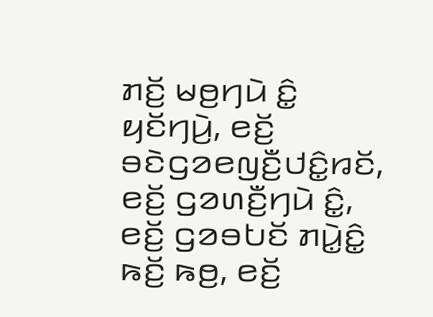ꤊꤢꤩ꤬ ꤗꤥ꤬ꤚꤣꤧ ꤢꤨ꤭ ꤟꤢꤩꤚꤣꤧ꤬, ꤕꤢꤩ꤬ ꤋꤢꤧꤞꤤꤕꤜꤢꤪ꤬ꤓꤢꤨ꤭ꤙꤢꤩ, ꤕꤢꤩ꤬ ꤞꤤꤛꤢꤪ꤬ꤚꤣꤧ ꤢꤨ꤭, ꤕꤢꤩ꤬ ꤞꤤꤋꤝꤢꤩ ꤊꤣꤧ꤭ꤢꤨ꤭ ꤒꤢꤩ꤬ ꤒꤥ꤬, ꤕꤢꤩ꤬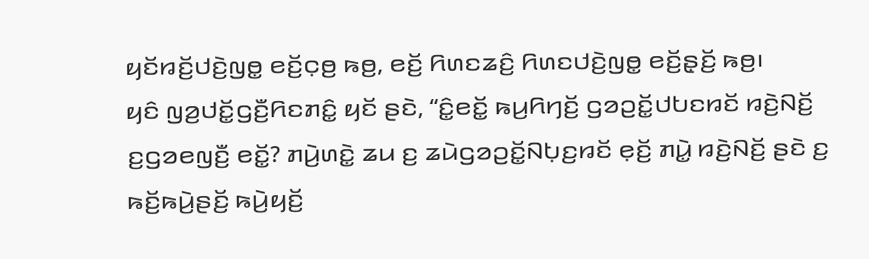ꤟꤢꤩꤙꤢꤩ꤬ꤓꤢꤧ꤬ꤜꤥ꤭ ꤕꤢꤩ꤬ꤍ꤫ꤥ꤬ ꤒꤥ꤬, ꤕꤢꤩ꤬ ꤖꤛꤢꤘꤢꤨ꤬ ꤖꤛꤢꤓꤢꤧ꤬ꤜꤥ꤭ ꤕꤢꤩ꤬ꤔ꤫ꤢꤩ꤬ ꤒꤥ꤬꤯
ꤟꤢꤨ ꤜꤤ꤬ꤓꤢꤩ꤭ꤞꤢꤪ꤬ꤖꤢꤊꤢꤨ꤭ ꤟꤢꤩ ꤔꤢꤧ, “ꤢꤨ꤭ꤕꤢꤩ꤭ ꤒꤣ꤬ꤖꤚꤢꤩ꤬ ꤞꤤꤑꤢꤩ꤭ꤓꤝꤢꤙꤢꤩ ꤙꤢꤧ꤬ꤡꤢꤩ꤬ ꤢ꤬ꤞꤤꤕꤜꤢꤪ꤬ ꤕꤢꤩ꤭? ꤊꤣꤧ꤬ꤛꤢꤧ꤭ ꤘꤣ ꤢ꤬ ꤘꤣꤧꤞꤤꤑꤢꤩ꤭ꤡꤝ꤫ꤢ꤬ꤙꤢꤩ ꤕ꤫ꤢꤩ꤬ ꤊꤣꤧ꤭ ꤙꤢꤧ꤬ꤡꤢꤩ꤬ ꤔꤢꤧ ꤢ꤬ ꤒꤢꤩ꤬ꤒꤣꤧ꤬ꤔꤢꤩ꤬ ꤒꤣꤧ꤬ꤟꤢꤩ꤬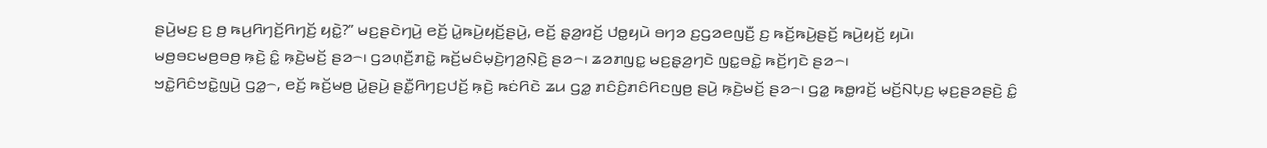ꤔꤣꤧ꤬ꤗꤢ꤬ ꤢ꤬ ꤥ꤬ ꤒꤣ꤬ꤖꤚꤢꤩ꤬ꤖꤚꤢꤩ꤬ ꤟꤢꤧ꤭?” ꤗꤢ꤬ꤔꤢꤧꤚꤣꤧ꤬ ꤕꤢꤩ꤬ ꤣꤧ꤭ꤒꤣꤧ꤬ꤟꤢꤩ꤬ꤔꤣꤧ꤬, ꤕꤢꤩ꤬ ꤔ꤫ꤤ꤬ꤙꤢꤩ꤬ ꤓꤥ꤭ꤟꤣꤧ ꤋꤚꤤ ꤢ꤬ꤞꤤꤕꤜꤢꤪ꤬ ꤢ꤬ ꤒꤢꤩ꤬ꤒꤣꤧ꤬ꤔꤢꤩ꤬ ꤒꤣꤧ꤬ꤟꤢꤩ꤬ ꤟꤣꤧ꤯
ꤗꤥ꤬ꤋꤢꤗꤥ꤬ꤋꤥ꤬ ꤒ꤫ꤢꤧ꤬ ꤢꤨ꤭ ꤒ꤫ꤢꤧ꤬ꤗꤢꤩ꤬ ꤔꤤ꤮꤯ ꤞꤤꤛ꤫ꤢꤪ꤬ꤊꤢꤧ꤭ ꤒꤢꤩ꤬ꤗꤢꤨꤗ꤫ꤢꤧ꤬ꤚꤤ꤬ꤡ꤫ꤢꤧ꤬ ꤔꤤ꤮꤯ ꤘꤤꤊꤜꤢ꤭ ꤗꤢ꤬ꤔ꤫ꤤ꤬ꤚꤢꤧ ꤜꤢ꤭ꤋꤢꤧ꤭ ꤒꤢꤩ꤬ꤚꤢꤧ ꤔꤤ꤮꤯
ꤠꤢꤧ꤭ꤖꤢꤨꤠꤢꤧ꤭ꤜꤣꤧ꤬ ꤞꤤ꤭꤮, ꤕꤢꤩ꤬ ꤒꤢꤩ꤬ꤗꤥ꤬ ꤣꤧ꤭ꤔꤣꤧ꤬ ꤔꤢꤪ꤭ꤖꤚꤢ꤬ꤓꤢꤩ꤬ ꤒ꤫ꤢꤧ꤬ ꤒꤢꤦꤖꤢꤧ ꤘꤣ ꤞꤤ꤭ ꤊꤢꤨꤢꤨ꤬ꤊꤢꤨꤖꤢꤜꤥ꤬ ꤔꤣꤧ꤬ ꤒ꤫ꤢꤧ꤬ꤗꤢꤩ꤬ ꤔꤤ꤮꤯ ꤞꤤ꤭ ꤒꤥ꤭ꤙꤢꤩ꤬ ꤗꤢꤩ꤬ꤡꤝ꤫ꤢ꤬ ꤗ꤫ꤢ꤬ꤔꤤꤔꤢꤧ꤬ ꤢꤨ꤭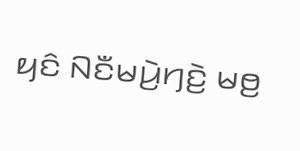ꤟꤢꤨ ꤡꤢꤪꤗꤣꤧ꤬ꤚꤢꤧ꤬ ꤗꤥ꤬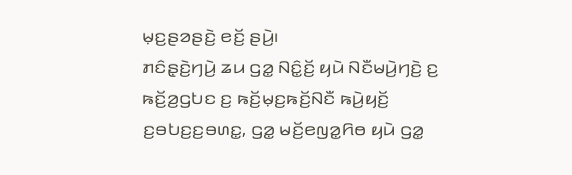ꤗ꤫ꤢ꤬ꤔꤤꤔꤢꤧ꤬ ꤕꤢꤩ꤬ ꤔꤣꤧ꤬꤯
ꤊꤢꤨꤔ꤫ꤢꤧ꤬ꤚꤣꤧ꤬ ꤘꤣ ꤞꤤ꤭ ꤡꤢꤨ꤭ꤢꤩ꤬ ꤟꤣꤧ ꤡꤢꤪꤗꤣꤧ꤬ꤚꤢꤧ꤬ ꤢ꤬ ꤒꤢꤩ꤬ꤤ꤬ꤞꤝꤢ ꤢ꤬ ꤒꤢꤩ꤬ꤗ꤫ꤢ꤬ꤒꤢꤩ꤬ꤡꤢꤪ ꤒꤣꤧ꤬ꤟꤢꤩ꤬ ꤢ꤬ꤋꤝꤢ꤬ꤢ꤬ꤋꤛꤢ꤭, ꤞꤤ꤭ ꤗꤢꤩ꤬ꤕꤜꤤ꤭ꤖꤥ ꤟꤣꤧ ꤞꤤ꤭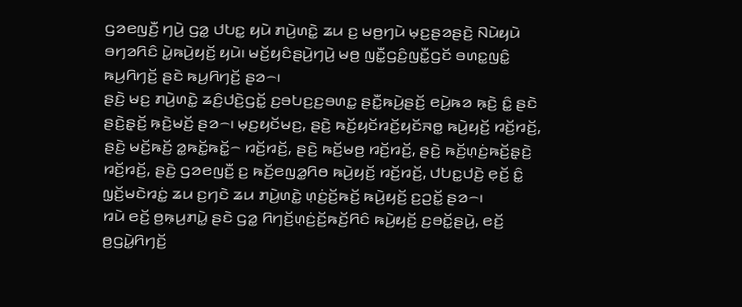ꤞꤤꤕꤜꤢꤪ꤬ ꤚꤣꤧ꤬ ꤞꤤ꤭ ꤓꤝꤢ꤭ ꤟꤣꤧ ꤊꤣꤧ꤬ꤛꤢꤧ꤭ ꤘꤣ ꤢ꤬ ꤗꤥ꤬ꤚꤣꤧ ꤗ꤫ꤢ꤬ꤔꤤꤔꤢꤧ꤬ ꤡꤣꤧꤟꤣꤧ ꤋꤚꤤꤖꤢꤨ ꤣꤧ꤭ꤒꤣꤧ꤬ꤟꤢꤩ꤬ ꤟꤣꤧ꤯ ꤗꤢꤩ꤬ꤟꤢꤨꤔꤣꤧ꤬ꤚꤣꤧ꤬ ꤗꤥ꤬ ꤜꤢꤪ꤭ꤞꤢꤨ꤬ꤜꤢꤪ꤭ꤞꤢꤩ ꤋꤛꤢ꤭ꤜꤢꤨ꤭ ꤒꤣ꤬ꤖꤚꤢꤩ꤬ ꤔꤢꤧ ꤒꤣ꤬ꤖꤚꤢꤩ꤬ ꤔꤤ꤮꤯
ꤔꤢꤧ꤬ ꤗꤢ꤬ ꤊꤣꤧ꤬ꤛꤢꤧ꤭ ꤘꤢꤨ꤬ꤓꤢꤧ꤬ꤞꤢꤩ꤭ ꤢ꤬ꤋꤝꤢ꤬ꤢ꤬ꤋꤛꤢ꤭ ꤔꤢꤪ꤭ꤒꤣꤧ꤬ꤔꤢꤩ꤬ ꤕꤣꤧ꤬ꤒꤤ ꤒ꤫ꤢꤧ꤬ ꤢꤨ꤭ ꤔꤢꤧ ꤔꤢꤧ꤬ꤔ꤫ꤢꤩ꤬ ꤒ꤫ꤢꤧ꤬ꤗꤢꤩ꤬ ꤔꤤ꤮꤯ ꤗ꤫ꤢ꤬ꤟꤢꤩꤗꤢ꤬, ꤔꤢꤧ꤬ ꤒꤢꤩ꤬ꤟꤢꤩꤙꤢꤩ꤬ꤟꤢꤩꤏꤥ꤭ ꤒꤣꤧ꤬ꤟꤢꤩ꤬ ꤙꤢꤩ꤬ꤙꤢꤩ꤬, ꤔꤢꤧ꤬ ꤗꤢꤩ꤬ꤒꤢꤩ꤬ ꤤ꤭ꤒꤢꤩ꤭ꤒꤢꤩ꤭꤮ ꤙꤢꤩ꤬ꤙꤢꤩ꤬, ꤔꤢꤧ꤬ ꤒꤢꤩ꤬ꤗꤥ꤬ ꤙꤢꤩ꤬ꤙꤢꤩ꤬, ꤔꤢꤧ꤬ ꤒꤢꤩ꤬ꤛ꤫ꤢꤦ꤬ꤒꤢꤩ꤬ꤔ꤫ꤢꤧ꤬ ꤙꤢꤩ꤬ꤙꤢꤩ꤬, ꤔꤢꤧ꤬ ꤞꤤꤕꤜꤢꤪ꤬ ꤢ꤬ ꤒꤢꤩ꤬ꤕꤜꤤ꤭ꤖꤥ ꤒꤣꤧ꤬ꤟꤢꤩ꤬ ꤙꤢꤩ꤬ꤙꤢꤩ꤬, ꤓꤝꤢ꤭ꤓꤢꤧ꤬ ꤕ꤫ꤢꤩ꤬ ꤢꤨ꤭ ꤜ꤫ꤢꤩ꤬ꤗꤢꤧꤙꤢꤦ꤭ ꤘꤣ ꤢ꤬ꤚꤢꤧ ꤘꤣ ꤊꤣꤧ꤬ꤛꤢꤧ꤭ ꤛ꤫ꤢꤦ꤬ꤢꤩ꤬ꤒꤢꤩ꤬ ꤒꤣꤧ꤬ꤟꤢꤩ꤬ ꤢ꤬ꤑꤢꤩ꤭ ꤔꤤ꤮꤯
ꤙꤣꤧ ꤕꤢꤩ꤬ ꤥ꤬ꤒ꤫ꤣ꤬ꤊꤣꤧ꤭ ꤔꤢꤧ ꤞꤤ꤭ ꤖꤚꤢꤩ꤬ꤛ꤫ꤢꤦ꤬ꤢꤩ꤬ꤒꤢꤩ꤬ꤖꤢꤨ ꤒꤣꤧ꤬ꤟꤢꤩ꤬ ꤢ꤬ꤋꤢꤩ꤭ꤔꤣꤧ꤬, ꤕꤢꤩ꤬ ꤥ꤬ꤞꤣꤧ꤭ꤖꤚꤢꤩ꤬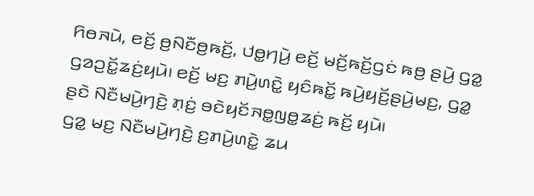ꤖꤥꤏꤣꤧ, ꤕꤢꤩ꤬ ꤥ꤬ꤡꤢꤪꤥ꤬ꤒꤢꤩ꤬, ꤓꤥ꤭ꤚꤣꤧ꤬ ꤕꤢꤩ꤬ ꤗꤢꤩ꤬ꤒꤢꤩ꤬ꤞꤢꤦ ꤒꤥ꤬ ꤔꤣꤧ꤬ ꤞꤤ꤭ ꤞꤤꤑꤢꤩ꤭ꤘꤢꤦ꤬ꤟꤣꤧ꤯ ꤕꤢꤩ꤬ ꤗꤢ꤬ ꤊꤣꤧ꤬ꤛꤢꤧ꤭ ꤟꤢꤨꤒꤢꤩ꤭ ꤒꤣꤧ꤬ꤟꤢꤩ꤬ꤔꤣꤧ꤬ꤗꤢ꤬, ꤞꤤ꤭ ꤔꤢꤧ ꤡꤢꤪꤗꤣꤧ꤬ꤚꤢꤧ꤬ ꤊ꤫ꤢꤦ꤬ ꤋꤢꤧꤟꤢꤩꤏꤥ꤭ꤜꤥ꤭ꤘꤢꤦ꤬ ꤒꤢꤩ꤬ ꤟꤣꤧ꤯
ꤞꤤ꤭ ꤗꤢ꤬ ꤡꤢꤪꤗꤣꤧ꤬ꤚꤢꤧ꤬ ꤢ꤬ꤊꤣꤧ꤬ꤛꤢꤧ꤭ ꤘꤣ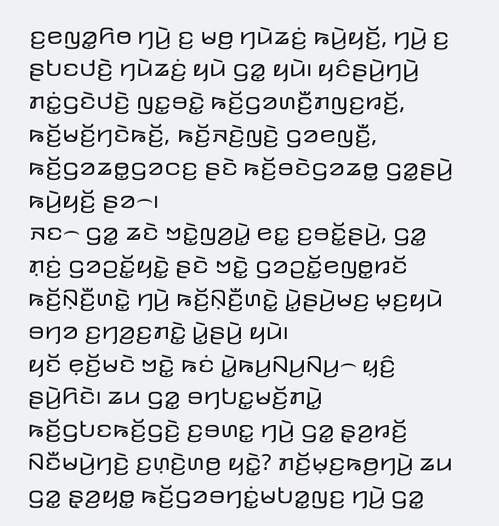ꤢ꤬ꤕꤜꤤ꤭ꤖꤥ ꤚꤣꤧ꤬ ꤢ꤬ ꤗꤥ꤬ ꤚꤣꤧꤘꤢꤦ꤬ ꤒꤣꤧ꤬ꤟꤢꤩ꤬, ꤚꤣꤧ꤬ ꤢ꤬ ꤔꤝꤢꤓꤢꤧ꤬ ꤚꤣꤧꤘꤢꤦ꤬ ꤟꤣꤧ ꤞꤤ꤭ ꤟꤣꤧ꤯ ꤟꤢꤨꤔꤣꤧ꤬ꤚꤣꤧ꤬ ꤊꤢꤦ꤭ꤞꤢꤧꤓꤢꤧ꤬ ꤜꤢ꤭ꤋꤢꤧ꤭ ꤒꤢꤩ꤬ꤞꤤꤛꤢꤪ꤬ꤊꤜꤢ꤬ꤙꤢꤩ꤬, ꤒꤢꤩ꤬ꤗꤢꤩ꤬ꤚꤢꤧꤒꤢꤩ꤬, ꤒꤢꤩ꤬ꤏꤢꤧ꤬ꤜꤢꤧ꤬ ꤞꤤꤕꤜꤢꤪ꤬, ꤒꤢꤩ꤬ꤞꤤꤘꤥ꤭ꤞꤤꤍꤢ꤬ ꤔꤢꤧ ꤒꤢꤩ꤬ꤋꤢꤧꤞꤤꤘꤥ꤭ ꤞꤤ꤭ꤔꤣꤧ꤬ ꤒꤣꤧ꤬ꤟꤢꤩ꤬ ꤔꤤ꤮꤯
ꤏꤢ꤮ ꤞꤤ꤭ ꤘꤢꤧ ꤠꤢꤧ꤭ꤜꤤ꤬ꤣꤧ꤭ ꤕꤢ꤭ ꤢ꤬ꤋꤢꤩ꤭ꤔꤣꤧ꤬, ꤞꤤ꤭ ꤊ꤫ꤢꤦ꤬ ꤞꤤꤑꤢꤩ꤭ꤟꤢꤧ꤭ ꤔꤢꤧ ꤠꤢꤧ꤭ ꤞꤤꤑꤢꤩ꤭ꤕꤜꤥ꤭ꤙꤢꤩ ꤒꤢꤩ꤬ꤡ꤫ꤢꤪ꤬ꤛꤢꤧ꤭ ꤚꤣꤧ꤬ ꤒꤢꤩ꤬ꤡ꤫ꤢꤪ꤬ꤛꤢꤧ꤭ ꤣꤧ꤭ꤔꤣꤧ꤬ꤗꤢ꤬ ꤗ꤫ꤢ꤬ꤟꤣꤧ ꤋꤚꤤ ꤢ꤬ꤚꤤ꤬ꤢ꤬ꤊꤢꤧ꤭ ꤣꤧ꤭ꤔꤣꤧ꤬ ꤟꤣꤧ꤯
ꤟꤢꤩ ꤕ꤫ꤢꤩ꤬ꤗꤢꤧ ꤠꤢꤧ꤭ ꤒꤢꤦ ꤣꤧ꤭ꤒꤣ꤬ꤡꤣ꤬ꤡꤣ꤬꤮ ꤟ꤫ꤢꤨ꤬ ꤔꤣꤧ꤬ꤖꤢꤧ꤯ ꤘꤣ ꤞꤤ꤭ ꤋꤚꤝꤢ꤭ꤗꤢꤩ꤬ꤊꤣꤧ꤭ ꤒꤢꤩ꤬ꤞꤝꤢꤒꤢꤩ꤬ꤞꤢꤧ꤬ ꤢ꤬ꤋꤛꤢ꤭ ꤚꤣꤧ꤬ ꤞꤤ꤭ ꤔ꤫ꤤ꤬ꤙꤢꤩ꤬ ꤡꤢꤪꤗꤣꤧ꤬ꤚꤢꤧ꤬ ꤢ꤬ꤛ꤫ꤢꤧ꤬ꤛꤥ꤬ ꤟꤢꤧ꤭? ꤊꤢꤩ꤬ꤗ꤫ꤢ꤬ꤒꤥ꤬ꤚꤣꤧ꤬ ꤘꤣ ꤞꤤ꤭ ꤔ꤫ꤤ꤬ꤟꤥ꤭ ꤒꤢꤩ꤬ꤞꤤꤋꤚꤢꤦ꤭ꤗꤝꤤ꤭ꤜꤢ꤬ ꤚꤣꤧ꤬ ꤞꤤ꤭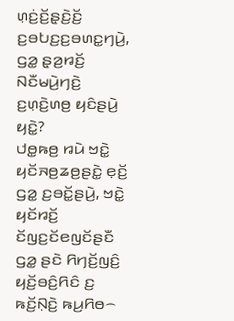ꤛ꤫ꤢꤦ꤬ꤢꤩ꤬ꤔ꤫ꤢꤧ꤬ꤢꤩ꤬ ꤢ꤬ꤋꤝꤢ꤬ꤢ꤬ꤋꤛꤢ꤭ꤚꤣꤧ꤬, ꤞꤤ꤭ ꤔ꤫ꤤ꤬ꤙꤢꤩ꤬ ꤡꤢꤪꤗꤣꤧ꤬ꤚꤢꤧ꤬ ꤢ꤬ꤛ꤫ꤢꤧ꤬ꤛꤥ꤬ ꤟꤢꤨꤔꤣꤧ꤬ ꤟꤢꤧ꤭?
ꤓꤥ꤭ꤒꤥ꤬ ꤙꤣꤧ ꤠꤢꤧ꤭ ꤟꤢꤩꤏꤥ꤬ꤘꤥ꤬ꤔꤢꤧ꤭ ꤕ꤫ꤢꤩ꤬ ꤞꤤ꤭ ꤢ꤬ꤋꤢꤩ꤭ꤔꤣꤧ꤬, ꤠꤢꤧ꤭ ꤟꤢꤩꤙꤢꤩ꤬ ꤢꤩꤜꤢ꤬ꤢꤩꤕꤜꤢꤩꤔꤢꤪ ꤞꤤ꤭ ꤔꤢꤧ ꤖꤚꤢꤩ꤬ꤜꤢꤨ꤬ ꤟꤢꤩ꤬ꤋꤢꤨ꤬ꤖꤢꤨ ꤢ꤬ ꤒꤢꤩ꤬ꤡ꤫ꤢꤧ꤬ ꤒꤣ꤬ꤖꤥ꤮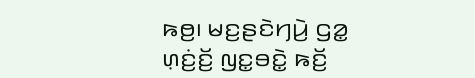ꤒꤥ꤬꤯ ꤗꤢ꤬ꤔꤢꤧꤚꤣꤧ꤬ ꤞꤤ꤭ ꤛ꤫ꤢꤦ꤬ꤢꤩ꤬ ꤜꤢ꤭ꤋꤢꤧ꤭ ꤒꤢꤩ꤬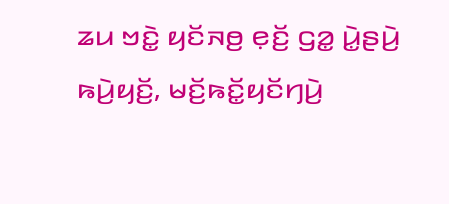ꤘꤣ ꤠꤢꤧ꤭ ꤟꤢꤩꤏꤥ꤬ ꤕ꤫ꤢꤩ꤬ ꤞꤤ꤭ ꤣꤧ꤭ꤔꤣꤧ꤬ ꤒꤣꤧ꤬ꤟꤢꤩ꤬, ꤗꤢꤩ꤬ꤒꤢꤩ꤭ꤟꤢꤩꤚꤣꤧ꤬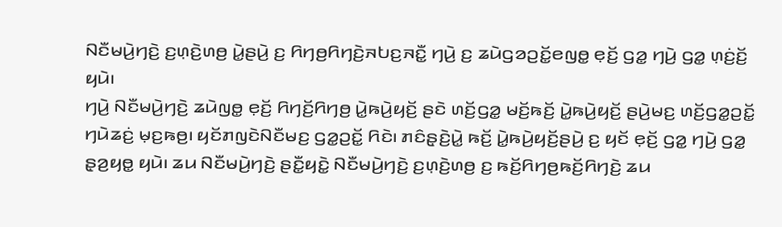ꤡꤢꤪꤗꤣꤧ꤬ꤚꤢꤧ꤬ ꤢ꤬ꤛ꤫ꤢꤧ꤬ꤛꤥ꤬ ꤣꤧ꤭ꤔꤣꤧ꤬ ꤢ꤬ ꤖꤚꤥ꤬ꤖꤚꤢꤧ꤬ꤏꤝꤢ꤬ꤏꤢꤪ꤭ ꤚꤣꤧ꤬ ꤢ꤬ ꤘꤣꤧꤞꤤꤑꤢꤩ꤭ꤕꤜꤥ꤭ ꤕ꤫ꤢꤩ꤬ ꤞꤤ꤭ ꤚꤣꤧ꤬ ꤞꤤ꤭ ꤛ꤫ꤢꤦ꤬ꤢꤩ꤬ ꤟꤣꤧ꤯
ꤚꤣꤧ꤬ ꤡꤢꤪꤗꤣꤧ꤬ꤚꤢꤧ꤬ ꤘꤣꤧꤜꤥ꤭ ꤕ꤫ꤢꤩ꤬ ꤖꤚꤢꤩ꤬ꤖꤚꤥ꤬ ꤣꤧ꤭ꤒꤣꤧ꤬ꤟꤢꤩ꤬ ꤔꤢꤧ ꤛꤢꤩ꤬ꤞꤤ꤭ ꤗꤢꤩ꤬ꤒꤢꤩ꤬ ꤣꤧ꤭ꤒꤣꤧ꤬ꤟꤢꤩ꤬ ꤔꤣꤧ꤬ꤗꤢ꤬ ꤛꤢꤩ꤬ꤞꤤ꤭ꤑꤢꤩ꤭ ꤚꤣꤧꤘꤢꤦ꤬ ꤗ꤫ꤢ꤬ꤒꤥ꤬꤯ ꤟꤢꤩꤊꤜꤢꤧꤡꤢꤪꤗꤢ꤬ ꤞꤤ꤭ꤑꤢꤩ꤭ ꤖꤢꤧ꤯ ꤊꤢꤨꤔ꤫ꤢꤧ꤬ꤣꤧ꤭ ꤒꤢꤩ꤬ ꤣꤧ꤭ꤒꤣꤧ꤬ꤟꤢꤩ꤬ꤔꤣꤧ꤬ ꤢ꤬ ꤟꤢꤩ ꤕ꤫ꤢꤩ꤬ ꤞꤤ꤭ ꤚꤣꤧ꤬ ꤞꤤ꤭ ꤔ꤫ꤤ꤬ꤟꤥ꤭ ꤟꤣꤧ꤯ ꤘꤣ ꤡꤢꤪꤗꤣꤧ꤬ꤚꤢꤧ꤬ ꤔꤢꤪ꤭ꤟꤢꤧ꤭ ꤡꤢꤪꤗꤣꤧ꤬ꤚꤢꤧ꤬ ꤢ꤬ꤛ꤫ꤢꤧ꤬ꤛꤥ꤬ ꤢ꤬ ꤒꤢꤩ꤬ꤖꤚꤥ꤬ꤒꤢꤩ꤬ꤖꤚꤢꤧ꤬ ꤘꤣ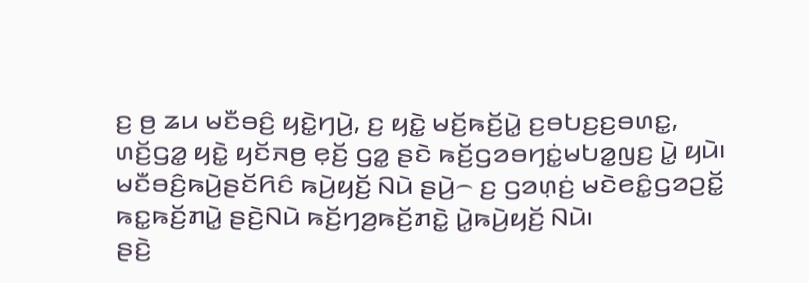ꤢ꤬ ꤥ꤬ ꤘꤣ ꤗꤢꤪꤋꤢꤨ꤬ ꤟꤢꤧ꤭ꤚꤣꤧ꤬, ꤢ꤬ ꤟꤢꤧ꤭ ꤗꤢꤩ꤬ꤒꤢꤩ꤬ꤣꤧ꤭ ꤢ꤬ꤋꤝꤢ꤬ꤢ꤬ꤋꤛꤢ꤭, ꤛꤢꤩ꤬ꤞꤤ꤭ ꤟꤢꤧ꤭ ꤟꤢꤩꤏꤥ꤬ ꤕ꤫ꤢꤩ꤬ ꤞꤤ꤭ ꤔꤢꤧ ꤒꤢꤩ꤬ꤞꤤꤋꤚꤢꤦ꤭ꤗꤝꤤ꤭ꤜꤢ꤬ ꤣꤧ꤭ ꤟꤣꤧ꤯ ꤗꤢꤪꤋꤢꤨ꤬ꤒꤣꤧ꤬ꤔꤢꤩꤖꤢꤨ ꤒꤣꤧ꤬ꤟꤢꤩ꤬ ꤡꤣꤧ ꤔꤣꤧ꤬꤮ ꤢ꤬ ꤞꤤꤛ꤫ꤢꤦ꤬ ꤗꤢꤧꤕꤢꤨ꤭ꤞꤤꤑꤢꤩ꤭ ꤒꤢ꤭ꤒꤢꤩ꤬ꤊꤣꤧ꤭ ꤔꤢꤧ꤬ꤡꤣꤧ ꤒꤢꤩ꤬ꤚꤤ꤬ꤒꤢꤩ꤬ꤊꤢꤧ꤭ ꤣꤧ꤭ꤒꤣꤧ꤬ꤟꤢꤩ꤬ ꤡꤣꤧ꤯
ꤔꤢꤧ꤬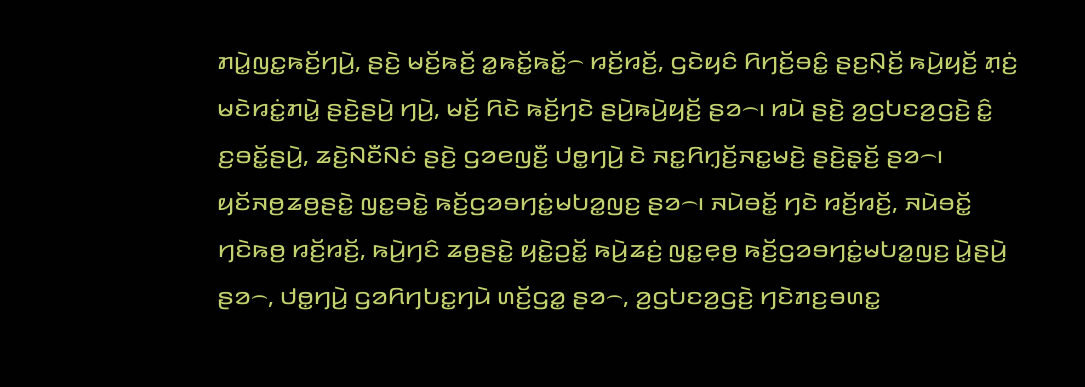ꤊꤣꤧ꤭ꤜꤢ꤭ꤒꤢꤩ꤬ꤚꤣꤧ꤬, ꤔꤢꤧ꤬ ꤗꤢꤩ꤬ꤒꤢꤩ꤬ ꤤ꤭ꤒꤢꤩ꤭ꤒꤢꤩ꤭꤮ ꤙꤢꤩ꤬ꤙꤢꤩ꤬, ꤞꤢꤧꤟꤢꤨ ꤖꤚꤢꤩ꤬ꤋꤢꤨ꤭ ꤔꤢ꤬ꤡ꤫ꤢꤩ꤬ ꤒꤣꤧ꤬ꤟꤢꤩ꤬ ꤊ꤫ꤢꤦ꤬ ꤗꤢꤧꤙꤢꤦ꤭ꤊꤣꤧ꤭ ꤔꤢꤧ꤬ꤔꤣꤧ꤬ ꤚꤣꤧ꤬, ꤗꤢꤩ꤬ ꤖꤢꤧ ꤒꤢꤩ꤬ꤚꤢꤧ ꤔꤣꤧ꤬ꤒꤣꤧ꤬ꤟꤢꤩ꤬ ꤔꤤ꤮꤯ ꤙꤣꤧ ꤔꤢꤧ꤬ ꤤ꤬ꤞꤝꤢꤤ꤬ꤞꤢꤧ꤬ ꤢꤨ꤭ ꤢ꤬ꤋꤢꤩ꤭ꤔꤣꤧ꤬, ꤘꤢꤧ꤬ꤡꤢꤪꤡꤢꤦ ꤔꤢꤧ꤬ ꤞꤤꤕꤜꤢꤪ꤬ ꤓꤥ꤭ꤚꤣꤧ꤬ ꤢꤧ ꤏꤢ꤭ꤖꤚ꤫ꤢꤩ꤬ꤏꤢ꤭ꤗꤢꤧ꤬ ꤔꤢꤧ꤬ꤔ꤫ꤢꤩ꤬ ꤔꤤ꤮꤯
ꤟꤢꤩꤏꤥ꤬ꤘꤥ꤬ꤔꤢꤧ꤭ ꤜꤢ꤭ꤋꤢꤧ꤭ ꤒꤢꤩ꤬ꤞꤤꤋꤚꤢꤦ꤭ꤗꤝꤤ꤭ꤜꤢ꤬ ꤔꤤ꤮꤯ ꤏꤣꤧꤋꤢꤩ꤭ ꤚꤢꤧ ꤙꤢꤩ꤬ꤙꤢꤩ꤬, ꤏꤣꤧꤋꤢꤩ꤭ ꤚꤢꤧꤒꤥ꤬ ꤙꤢꤩ꤬ꤙꤢꤩ꤬, ꤒꤣꤧ꤬ꤚꤢꤨ ꤘꤥ꤬ꤔꤢꤧ꤭ ꤟꤢꤧ꤭ꤑꤢꤩ꤭ ꤒꤣꤧ꤬ꤘꤢꤦ꤬ ꤜꤢ꤭ꤕ꤫ꤥ꤬ ꤒꤢꤩ꤬ꤞꤤꤋꤚꤢꤦ꤭ꤗꤝꤤ꤭ꤜꤢ꤬ ꤣꤧ꤭ꤔꤣꤧ꤬ ꤔꤤ꤮, ꤓꤥ꤭ꤚꤣꤧ꤬ ꤞꤤꤖꤚꤝꤢ꤭ꤚꤣꤧ ꤛꤢꤩ꤬ꤞꤤ꤭ ꤔꤤ꤮, ꤤ꤬ꤞꤝꤢꤤ꤬ꤞꤢꤧ꤬ ꤚꤢꤧꤊꤢ꤬ꤋꤛꤢ꤭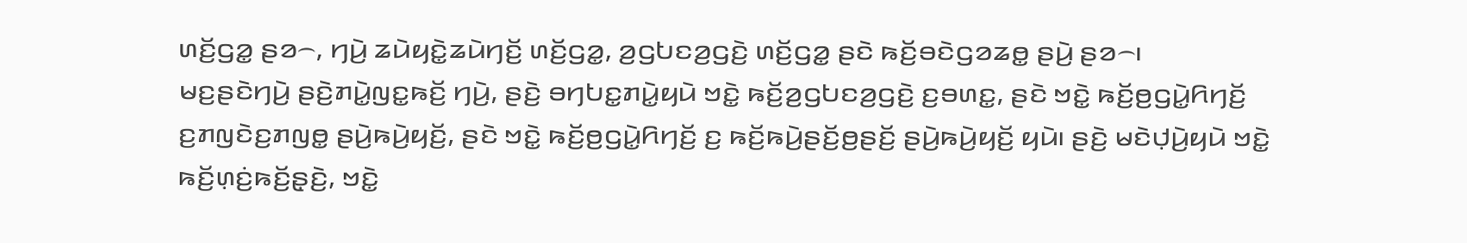ꤛꤢꤩ꤬ꤞꤤ꤭ ꤔꤤ꤮, ꤚꤣꤧ꤬ ꤘꤣꤧꤟꤢꤧ꤭ꤘꤣꤧꤚꤢꤩ꤬ ꤛꤢꤩ꤬ꤞꤤ꤭, ꤤ꤬ꤞꤝꤢꤤ꤬ꤞꤢꤧ꤬ ꤛꤢꤩ꤬ꤞꤤ꤭ ꤔꤢꤧ ꤒꤢꤩ꤬ꤋꤢꤧꤞꤤꤘꤥ꤭ ꤔꤣꤧ꤬ ꤔꤤ꤮꤯
ꤗꤢ꤬ꤔꤢꤧꤚꤣꤧ꤬ ꤔꤢꤧ꤬ꤊꤣꤧ꤭ꤜꤢ꤭ꤒꤢꤩ꤬ ꤚꤣꤧ꤬, ꤔꤢꤧ꤬ ꤋꤚꤝꤢ꤭ꤊꤣꤧ꤭ꤟꤣꤧ ꤠꤢꤧ꤭ ꤒꤢꤩ꤬ꤤ꤬ꤞꤝꤢꤤ꤬ꤞꤢꤧ꤬ ꤢ꤬ꤋꤛꤢ꤭, ꤔꤢꤧ ꤠꤢꤧ꤭ ꤒꤢꤩ꤬ꤥ꤬ꤞꤣꤧ꤭ꤖꤚꤢꤩ꤬ ꤢ꤬ꤊꤜꤢꤧꤢ꤬ꤊꤜꤥ꤭ ꤔꤣꤧ꤬ꤒꤣꤧ꤬ꤟꤢꤩ꤬, ꤔꤢꤧ ꤠꤢꤧ꤭ ꤒꤢꤩ꤬ꤥ꤬ꤞꤣꤧ꤭ꤖꤚꤢꤩ꤬ ꤢ꤬ ꤒꤢꤩ꤬ꤒꤣꤧ꤬ꤔꤢꤩ꤬ꤥ꤬ꤔꤢꤩ꤬ ꤔꤣꤧ꤬ꤒꤣꤧ꤬ꤟꤢꤩ꤬ ꤟꤣꤧ꤯ ꤔꤢꤧ꤬ ꤗꤢꤧꤓ꤫ꤣꤧ꤬ꤟꤣꤧ ꤠꤢꤧ꤭ ꤒꤢꤩ꤬ꤛ꤫ꤢꤦ꤬ꤒꤢꤩ꤬ꤔ꤫ꤢꤧ꤬, ꤠꤢꤧ꤭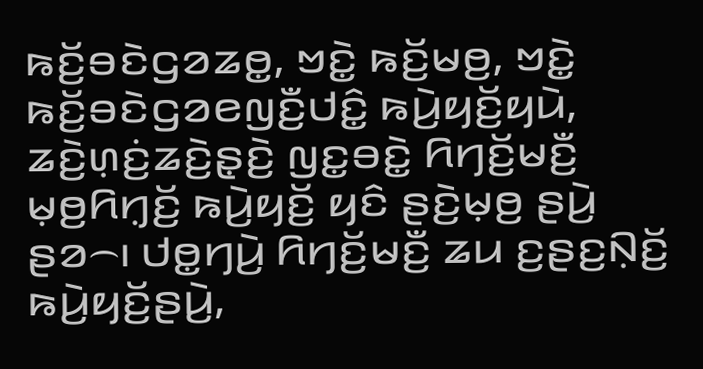ꤒꤢꤩ꤬ꤋꤢꤧꤞꤤꤘꤥ꤭, ꤠꤢꤧ꤭ ꤒꤢꤩ꤬ꤗꤥ꤬, ꤠꤢꤧ꤭ ꤒꤢꤩ꤬ꤋꤢꤧꤞꤤꤕꤜꤢꤪ꤬ꤓꤢꤨ꤭ ꤒꤣꤧ꤬ꤟꤢꤩ꤬ꤟꤣꤧ,
ꤘꤢꤧ꤬ꤛ꤫ꤢꤦ꤬ꤘꤢꤧ꤬ꤔ꤫ꤢꤧ꤬ ꤜꤢ꤭ꤋꤢꤧ꤭ ꤖꤚꤢꤩ꤬ꤗꤢꤪ꤬ ꤗ꤫ꤥ꤬ꤖꤚ꤫ꤢꤩ꤬ ꤒꤣꤧ꤬ꤟꤢꤩ꤬ ꤟꤢꤨ ꤔꤢꤧ꤬ꤗ꤫ꤥ꤬ ꤔꤣꤧ꤬ ꤔꤤ꤮꤯ ꤓꤥ꤭ꤚꤣꤧ꤬ ꤖꤚꤢꤩ꤬ꤗꤢꤪ꤬ ꤘꤣ ꤢ꤬ꤔꤢ꤬ꤡ꤫ꤢꤩ꤬ ꤒꤣꤧ꤬ꤟꤢꤩ꤬ꤔꤣꤧ꤬,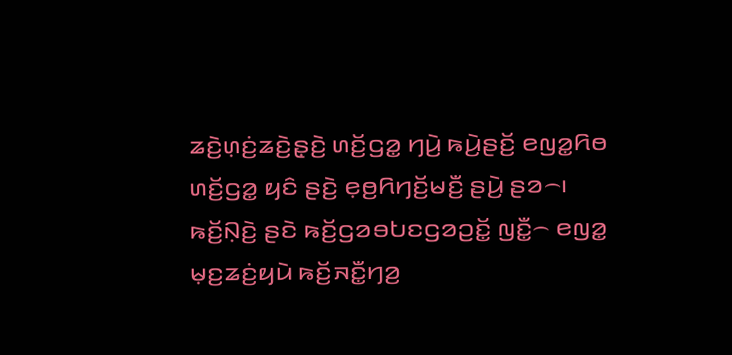ꤘꤢꤧ꤬ꤛ꤫ꤢꤦ꤬ꤘꤢꤧ꤬ꤔ꤫ꤢꤧ꤬ ꤛꤢꤩ꤬ꤞꤤ꤭ ꤚꤣꤧ꤬ ꤒꤣꤧ꤬ꤔꤢꤩ꤬ ꤕꤜꤤ꤭ꤖꤥ ꤛꤢꤩ꤬ꤞꤤ꤭ ꤟꤢꤨ ꤔꤢꤧ꤬ ꤕ꤫ꤥ꤬ꤖꤚꤢꤩ꤬ꤗꤢꤪ꤬ ꤔꤣꤧ꤬ ꤔꤤ꤮꤯
ꤒꤢꤩ꤬ꤡ꤫ꤢꤧ꤬ ꤔꤢꤧ ꤒꤢꤩ꤬ꤞꤤꤋꤝꤢꤞꤤꤑꤢꤩ꤭ ꤜꤢꤪ꤭꤮ ꤕꤜꤤ꤭ ꤗ꤫ꤢ꤬ꤘꤢꤦ꤬ꤟꤣꤧ ꤒꤢꤩ꤬ꤏꤢꤪ꤭ꤚꤤ꤬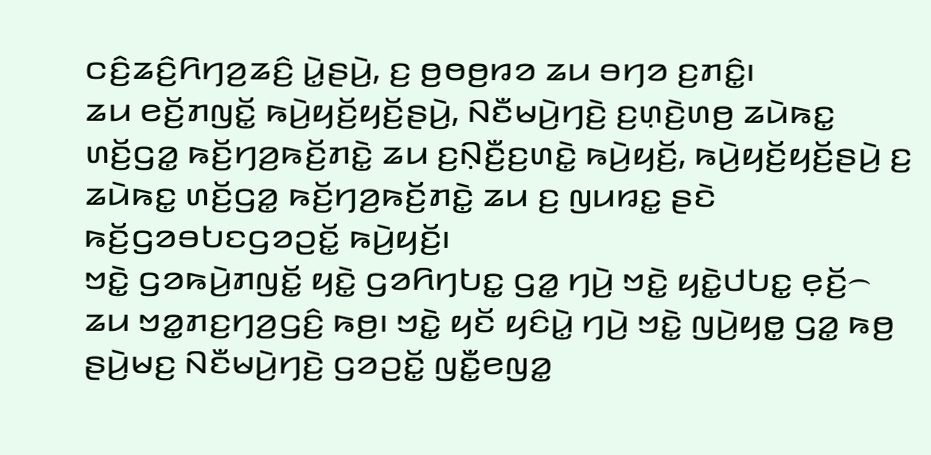ꤍꤢꤨ꤬ꤘꤢꤨ꤬ꤖꤚꤤ꤬ꤘꤢꤨ꤬ ꤣꤧ꤭ꤔꤣꤧ꤬, ꤢ꤬ ꤥ꤬ꤥꤥ꤬ꤙꤤ ꤘꤣ ꤋꤚꤤ ꤢ꤬ꤊꤢꤨ꤭꤯
ꤘꤣ ꤕꤢꤩ꤬ꤊꤜꤢꤩ꤭ ꤒꤣꤧ꤬ꤟꤢꤩ꤬ꤟꤢꤩ꤬ꤔꤣꤧ꤬, ꤡꤢꤪꤗꤣꤧ꤬ꤚꤢꤧ꤬ ꤢ꤬ꤛ꤫ꤢꤧ꤬ꤛꤥ꤬ ꤘꤣꤧꤒꤢ꤭ ꤛꤢꤩ꤬ꤞꤤ꤭ ꤒꤢꤩ꤬ꤚꤤ꤬ꤒꤢꤩ꤬ꤊꤢꤧ꤭ ꤘꤣ ꤢ꤬ꤡ꤫ꤢꤪ꤬ꤢ꤬ꤛꤢꤧ꤭ ꤒꤣꤧ꤬ꤟꤢꤩ꤬, ꤒꤣꤧ꤬ꤟꤢꤩ꤬ꤟꤢꤩ꤬ꤔꤣꤧ꤬ ꤢ꤬ ꤘꤣꤧꤒꤢ꤭ ꤛꤢꤩ꤬ꤞꤤ꤭ ꤒꤢꤩ꤬ꤚꤤ꤬ꤒꤢꤩ꤬ꤊꤢꤧ꤭ ꤘꤣ ꤢ꤬ ꤜꤣꤙꤢ꤭ ꤔꤢꤧ ꤒꤢꤩ꤬ꤞꤤꤋꤝꤢꤞꤤꤑꤢꤩ꤭ ꤒꤣꤧ꤬ꤟꤢꤩ꤬꤯
ꤠꤢꤧ꤭ ꤞꤤꤒꤣꤧ꤬ꤊꤜꤢꤩ꤭ ꤟꤢꤧ꤭ ꤞꤤꤖꤚꤝꤢ꤭ ꤞꤤ꤭ ꤚꤣꤧ꤬ ꤠꤢꤧ꤭ ꤟꤢꤧ꤭ꤓꤝꤢ꤭ ꤕ꤫ꤢꤩ꤬꤮ ꤘꤣ ꤠꤤ꤭ꤊꤢ꤬ꤚꤤ꤬ꤞꤢꤨ꤬ ꤒꤥ꤬꤯ ꤠꤢꤧ꤭ ꤟꤢꤩ ꤟꤢꤨꤣꤧ꤭ ꤚꤣꤧ꤬ ꤠꤢꤧ꤭ ꤜꤣꤧ꤬ꤟꤥ꤭ ꤞꤤ꤭ ꤒꤥ꤬ ꤔꤣꤧ꤬ꤗꤢ꤬ ꤡꤢꤪꤗꤣꤧ꤬ꤚꤢꤧ꤬ ꤞꤤꤑꤢꤩ꤭ ꤜꤢꤪ꤭ꤕꤜꤤ꤭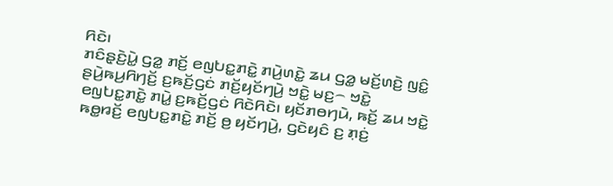ꤖꤢꤧ꤯
ꤊꤢꤨꤔ꤫ꤢꤧ꤬ꤣꤧ꤭ ꤞꤤ꤭ ꤊꤢꤩ꤬ ꤕꤜꤝꤢ꤭ꤊꤢꤧ꤭ ꤊꤣꤧ꤬ꤛꤢꤧ꤭ ꤘꤣ ꤞꤤ꤭ ꤗꤢꤩ꤬ꤛꤢꤧ꤬ ꤜꤢꤨ꤭ ꤔꤣꤧ꤬ꤒꤣ꤬ꤖꤚꤢꤩ꤬ ꤢ꤬ꤒꤢꤩ꤬ꤞꤢꤦ ꤊꤢꤩ꤬ꤟꤢꤩꤚꤣꤧ꤬ ꤠꤢꤧ꤭ ꤗꤢ꤬꤮ ꤠꤢꤧ꤭ ꤕꤜꤝꤢ꤭ꤊꤢꤧ꤭ ꤊꤣꤧ꤭ ꤢ꤬ꤒꤢꤩ꤬ꤞꤢꤦ ꤖꤢꤧꤖꤢꤧ꤯ ꤟꤢꤩꤊꤥꤚꤣꤧ, ꤒꤢꤩ꤬ ꤘꤣ ꤠꤢꤧ꤭ ꤒꤥ꤭ꤙꤢꤩ꤬ ꤕꤜꤝꤢ꤭ꤊꤢꤧ꤭ ꤊꤢꤩ꤬ ꤥ꤬ ꤟꤢꤩꤚꤣꤧ꤬, ꤞꤢꤧꤟꤢꤨ ꤢ꤬ ꤊ꤫ꤢꤦ꤬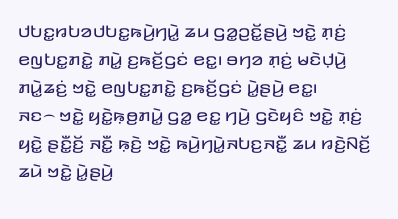ꤓꤝꤢ꤭ꤙꤝꤤꤓꤝꤢ꤭ꤒꤣꤧ꤬ꤚꤣꤧ꤭ ꤘꤣ ꤞꤤ꤭ꤑꤢꤩ꤭ꤔꤣꤧ꤬ ꤠꤢꤧ꤭ ꤊ꤫ꤢꤦ꤬ ꤕꤜꤝꤢ꤭ꤊꤢꤧ꤭ ꤊꤣꤧ꤭ ꤢ꤬ꤒꤢꤩ꤬ꤞꤢꤦ ꤕꤢ꤭꤯ ꤋꤚꤤ ꤊ꤫ꤢꤦ꤬ ꤗꤢꤧꤓ꤫ꤣꤧ꤬ ꤊꤣꤧ꤭ꤘꤢꤦ꤬ ꤠꤢꤧ꤭ ꤕꤜꤝꤢ꤭ꤊꤢꤧ꤭ ꤢ꤬ꤒꤢꤩ꤬ꤞꤢꤦ ꤣꤧ꤭ꤔꤣꤧ꤬ ꤕꤢ꤭꤯
ꤏꤢ꤮ ꤠꤢꤧ꤭ ꤟꤢꤧ꤭ꤒ꤫ꤥ꤬ꤊꤣꤧ꤭ ꤞꤤ꤭ ꤕꤢ꤭ ꤚꤣꤧ꤬ ꤞꤢꤧꤟꤢꤨ ꤠꤢꤧ꤭ ꤊ꤫ꤢꤦ꤬ ꤟꤢꤧ꤭ ꤔꤢꤪ꤭ꤢꤩ꤬ ꤏꤢꤪ꤭ ꤒ꤫ꤢꤧ꤬ ꤠꤢꤧ꤭ ꤒꤣꤧ꤬ꤚꤣꤧ꤭ꤏꤝꤢ꤬ꤏꤢꤪ꤭ ꤘꤣ ꤙꤢꤧ꤬ꤡꤢꤩ꤬ ꤘꤣꤧ ꤠꤢꤧ꤭ ꤣꤧ꤭ꤔꤣꤧ꤬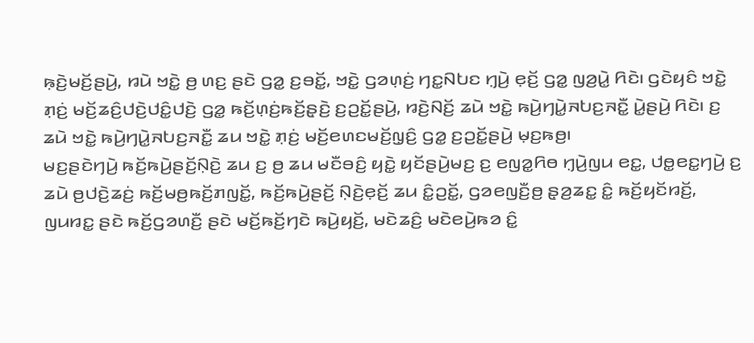ꤒ꤫ꤢꤧ꤬ꤗꤢꤩ꤬ꤔꤣꤧ꤬, ꤙꤣꤧ ꤠꤢꤧ꤭ ꤥ꤬ ꤛꤢ꤬ ꤔꤢꤧ ꤞꤤ꤭ ꤢ꤬ꤋꤢꤩ꤭, ꤠꤢꤧ꤭ ꤞꤤꤛ꤫ꤢꤦ꤬ ꤚꤢ꤭ꤡꤝꤢ ꤚ꤫ꤣꤧ꤬ ꤕ꤫ꤢꤩ꤬ ꤞꤤ꤭ ꤜꤤ꤬ꤣꤧ꤭ ꤖꤢꤧ꤯ ꤞꤢꤧꤟꤢꤨ ꤠꤢꤧ꤭ ꤊ꤫ꤢꤦ꤬ ꤗꤢꤩ꤬ꤘꤢꤨ꤬ꤓꤢꤧ꤬ꤓꤢꤨ꤭ꤓꤢꤧ꤬ ꤞꤤ꤭ ꤒꤢꤩ꤬ꤛ꤫ꤢꤦ꤬ꤒꤢꤩ꤬ꤔ꤫ꤢꤧ꤬ ꤢ꤬ꤑꤢꤩ꤭ꤔꤣꤧ꤬, ꤙꤢꤧ꤬ꤡꤢꤩ꤬ ꤘꤣꤧ ꤠꤢꤧ꤭ ꤒꤣꤧ꤬ꤚꤣꤧ꤭ꤏꤝꤢ꤬ꤏꤢꤪ꤭ ꤣꤧ꤭ꤔꤣꤧ꤬ ꤖꤢꤧ꤯ ꤢ꤬ ꤘꤣꤧ ꤠꤢꤧ꤭ ꤒꤣꤧ꤬ꤚꤣꤧ꤭ꤏꤝꤢ꤬ꤏꤢꤪ꤭ ꤘꤣ ꤠꤢꤧ꤭ ꤊ꤫ꤢꤦ꤬ ꤗꤢꤩ꤬ꤕꤛꤢꤗꤢꤩ꤬ꤜ꤫ꤢꤨ꤬ ꤞꤤ꤭ ꤢ꤬ꤑꤢꤩ꤭ꤔꤣꤧ꤬ ꤗ꤫ꤢ꤬ꤒꤥ꤬꤯
ꤗꤢ꤬ꤔꤢꤧꤚꤣꤧ꤬ ꤒꤢꤩ꤬ꤒꤣꤧ꤬ꤔꤢꤩ꤬ꤡ꤫ꤢꤧ꤬ ꤘꤣ ꤢ꤬ ꤥ꤬ ꤘꤣ ꤗꤢꤪꤋꤢꤨ꤬ ꤟꤢꤧ꤭ ꤟꤢꤩꤔꤣꤧ꤬ꤗꤢ꤬ ꤢ꤬ ꤕꤜꤤ꤭ꤖꤥ ꤚ꤫ꤣꤧ꤬ꤜꤣ ꤕꤢ꤭, ꤓꤥ꤭ꤕꤢ꤭ꤚꤣꤧ꤬ ꤢ꤬ ꤘꤣꤧ ꤥ꤬ꤓꤢꤧ꤬ꤘꤢꤦ꤬ ꤒꤢꤩ꤬ꤗꤥ꤬ꤒꤢꤩ꤬ꤊꤜꤢꤩ꤭, ꤒꤢꤩ꤬ꤒꤣꤧ꤬ꤔꤢꤩ꤬ ꤡ꤫ꤢꤧ꤬ꤕ꤫ꤢꤩ꤬ ꤘꤣ ꤢꤨ꤭ꤑꤢꤩ꤭, ꤞꤤꤕꤜꤢꤪ꤬ꤥ꤬ ꤔ꤫ꤤ꤬ꤘꤢ꤭ ꤢꤨ꤭ ꤒꤢꤩ꤬ꤟꤢꤩꤙꤢꤩ꤬, ꤜꤣꤙꤢ꤭ ꤔꤢꤧ ꤒꤢꤩ꤬ꤞꤤꤛꤢꤪ꤬ ꤔꤢꤧ ꤗꤢꤩ꤬ꤒꤢꤩ꤬ꤚꤢꤧ ꤒꤣꤧ꤬ꤟꤢꤩ꤬, ꤗꤢꤧꤘꤢꤨ꤬ ꤗꤢꤧꤕꤣꤧ꤬ꤒꤤ ꤢꤨ꤭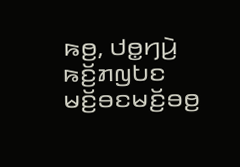ꤒꤥ꤬, ꤓꤥ꤭ꤚꤣꤧ꤬ ꤒꤢꤩ꤬ꤊꤜꤝꤢ ꤗꤢꤩ꤬ꤋꤢꤗꤢꤩ꤬ꤋꤥ꤬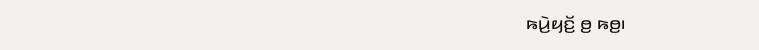ꤒꤣꤧ꤬ꤟꤢꤩ꤬ ꤥ꤬ ꤒꤥ꤬꤯